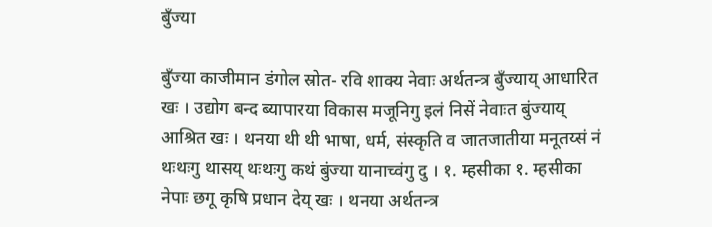बुँज्या

बुँज्या काजीमान डंगोल स्रोत- रवि शाक्य नेवाः अर्थतन्त्र बुँज्याय् आधारित खः । उद्योग बन्द ब्यापारया विकास मजूनिगु इलं निसें नेवाःत बुंज्याय् आश्रित खः । थनया थी थी भाषा, धर्म, संस्कृति व जातजातीया मनूतय्सं नं थःथःगु थासय् थःथःगु कथं बुंज्या यानाच्वंगु दु । १. म्हसीका १. म्हसीका नेपाः छगू कृषि प्रधान देय् खः । थनया अर्थतन्त्र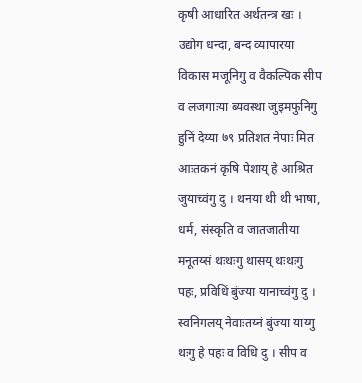कृषी आधारित अर्थतन्त्र खः । उद्योग धन्दा, बन्द व्यापारया विकास मजूनिगु व वैकल्पिक सीप व लजगाःया ब्यवस्था जुइमफुनिगु हुनिं देय्या ७९ प्रतिशत नेपाः मित आःतकनं कृषि पेशाय् हे आश्रित जुयाच्वंगु दु । थनया थी थी भाषा, धर्म, संस्कृति व जातजातीया मनूतय्सं थःथःगु थासय् थःथःगु पहः, प्रविधिं बुंज्या यानाच्वंगु दु । स्वनिगलय् नेवाःतय्नं बुंज्या याय्गु थःगु हे पहः व विधि दु । सीप व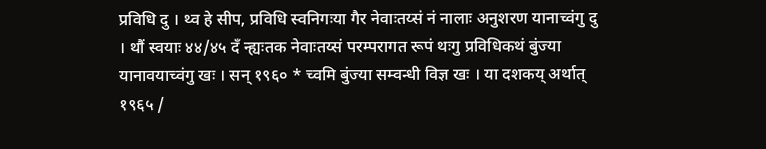प्रविधि दु । थ्व हे सीप, प्रविधि स्वनिगःया गैर नेवाःतय्सं नं नालाः अनुशरण यानाच्वंगु दु । थौं स्वयाः ४४/४५ दँ न्ह्यःतक नेवाःतय्सं परम्परागत रूपं थःगु प्रविधिकथं बुंज्या यानावयाच्वंगु खः । सन् १९६० * च्वमि बुंज्या सम्वन्धी विज्ञ खः । या दशकय् अर्थात् १९६५ /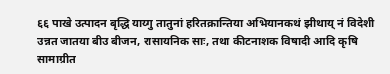६६ पाखे उत्पादन बृद्धि याय्गु तातुनां हरितक्रान्तिया अभियानकथं झीथाय् नं विदेशी उन्नत जातया बीउ बीजन, रासायनिक साः, तथा कीटनाशक विषादी आदि कृषि सामाग्रीत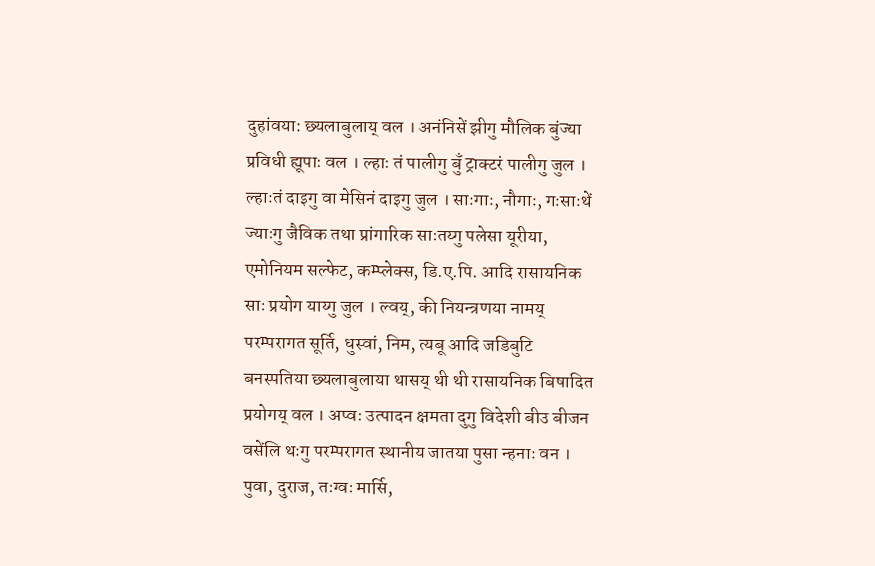दुहांवया: छ्यलाबुलाय् वल । अनंनिसें झीगु मौलिक बुंज्या प्रविधी ह्यूपाः वल । ल्हाः तं पालीगु बुँ ट्राक्टरं पालीगु जुल । ल्हाःतं दाइगु वा मेसिनं दाइगु जुल । साःगाः, नौगाः, गःसाःथें ज्याःगु जैविक तथा प्रांगारिक साःतय्गु पलेसा यूरीया, एमोनियम सल्फेट, कम्प्लेक्स, डि.ए.पि. आदि रासायनिक साः प्रयोग याय्गु जुल । ल्वय्, की नियन्त्रणया नामय् परम्परागत सूर्ति, धुस्वां, निम, त्यबू आदि जडिबुटि बनस्पतिया छ्यलाबुलाया थासय् थी थी रासायनिक बिषादित प्रयोगय् वल । अप्वः उत्पादन क्षमता दुगु विदेशी बीउ बीजन वसेंलि थःगु परम्परागत स्थानीय जातया पुसा न्हनाः वन । पुवा, दुराज, तःग्वः मार्सि,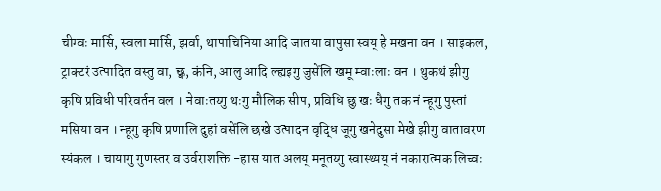चीग्वः मार्सि, स्वला मार्सि, झर्वा, थापाचिनिया आदि जातया वापुसा स्वय् हे मखना वन । साइकल, ट्राक्टरं उत्पादित वस्तु वा, छ्व, कंनि, आलु आदि ल्ह्यइगु जुसेंलि खमू म्वाःलाः वन । थुकथं झीगु कृषि प्रविधी परिवर्तन वल । नेवाःतय्गु थःगु मौलिक सीप, प्रविधि छु खः धैगु तक नं न्हूगु पुस्तां मसिया वन । न्हूगु कृषि प्रणालि दुहां वसेंलि छखे उत्पादन वृद्धि जूगु खनेदुसा मेखे झीगु वातावरण स्यंकल । चायागु गुणस्तर व उर्वराशक्ति -हास यात अलय् मनूतय्गु स्वास्थ्यय् नं नकारात्मक लिच्वः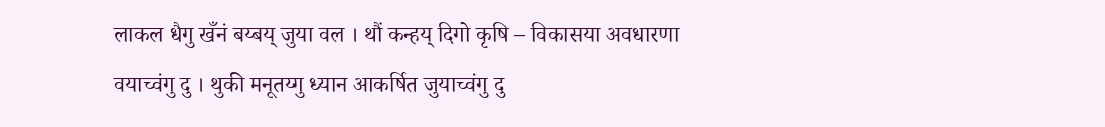लाकल धैगु खँनं बय्बय् जुया वल । थौं कन्हय् दिगो कृषि – विकासया अवधारणा वयाच्वंगु दु । थुकी मनूतय्गु ध्यान आकर्षित जुयाच्वंगु दु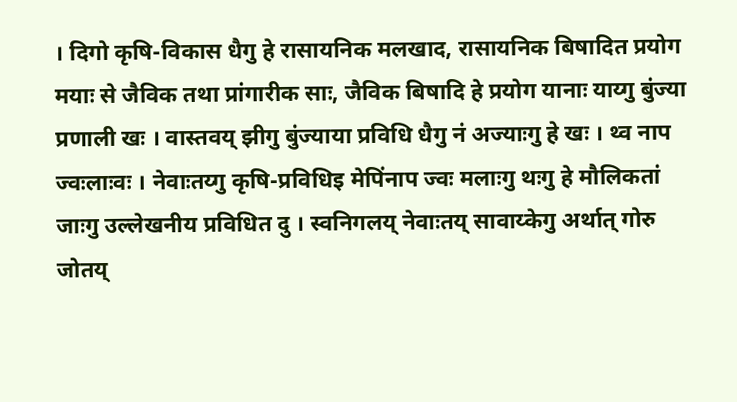। दिगो कृषि-विकास धैगु हे रासायनिक मलखाद, रासायनिक बिषादित प्रयोग मयाः से जैविक तथा प्रांगारीक साः, जैविक बिषादि हे प्रयोग यानाः याय्गु बुंज्या प्रणाली खः । वास्तवय् झीगु बुंज्याया प्रविधि धैगु नं अज्याःगु हे खः । थ्व नाप ज्वःलाःवः । नेवाःतय्गु कृषि-प्रविधिइ मेपिंनाप ज्वः मलाःगु थःगु हे मौलिकतां जाःगु उल्लेखनीय प्रविधित दु । स्वनिगलय् नेवाःतय् सावाय्केगु अर्थात् गोरु जोतय्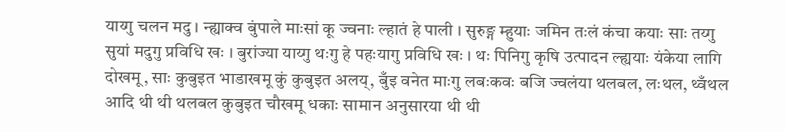याय्गु चलन मदु । न्ह्याक्व बुंपाले माःसां कू ज्वनाः ल्हातं हे पाली । सुरुङ्ग म्हुयाः जमिन तःलं कंचा कयाः साः तय्गु सुयां मदुगु प्रविधि खः । बुरांज्या याय्गु थःगु हे पहःयागु प्रविधि खः । थः पिनिगु कृषि उत्पादन ल्ह्ययाः यंकेया लागि दोखमू, साः कुबुइत भाडाखमू कुं कुबुइत अलय्, बुँइ वनेत माःगु लबःकवः बजि ज्वलंया थलबल, लःथल, थ्वँथल आदि थी थी थलबल कुबुइत चौखमू धकाः सामान अनुसारया थी थी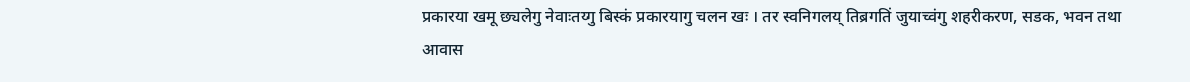प्रकारया खमू छ्यलेगु नेवाःतय्गु बिस्कं प्रकारयागु चलन खः । तर स्वनिगलय् तिब्रगतिं जुयाच्वंगु शहरीकरण, सडक, भवन तथा आवास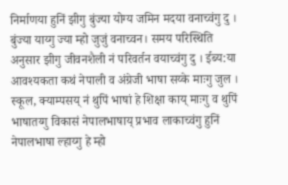निर्माणया हुनिं झीगु बुंज्या योग्य जमिन मदया वनाच्वंगु दु । बुंज्या याय्गु ज्या म्हो जुजुं वनाच्वन। समय परिस्थिति अनुसार झीगु जीवनशैली नं परिवर्तन वयाच्वंगु दु । ईब्य:या आवश्यकता कथं नेपाली व अंग्रेजी भाषा सय्के माःगु जुल । स्कूल, क्याम्पसय् नं थुपिं भाषां हे शिक्षा काय् माःगु व थुपिं भाषातय्गु विकासं नेपालभाषाय् प्रभाव लाकाच्वंगु हुनिं नेपालभाषा ल्हाय्गु हे म्हो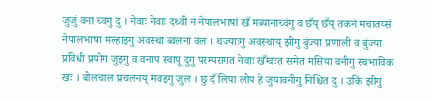जुजुं वना च्वगु दु । नेवाः नेवाः दथ्वी नं नेपालभाषां खँ मब्यानाच्वंगु व छँय् छँय् तकनं मचातय्सं नेपालभाषा मल्हाइगु अवस्था ब्वलना वल । थज्याःगु अवस्थाय् झीगु बुंज्या प्रणाली व बुंज्या प्रविधी प्रयोग जुइगु व वनाप स्वापू दुगु परम्परागत नेवाः खँग्वःत समेत मसिया वनीगु स्वभाविक खः । बोलचाल प्रचलनय् मवइगु जुल । छु दँ लिपा लोप हे जुयावनीगु निश्चित दु । उकिं झीगु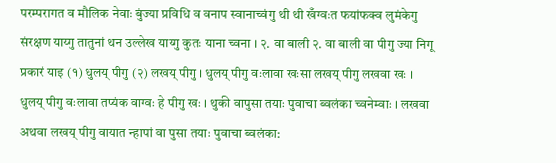परम्परागत व मौलिक नेवाः बुंज्या प्रविधि व वनाप स्वानाच्वंगु थी थी खँग्वःत फयांफक्व लुमंकेगु संरक्षण याय्गु तातुनां थन उल्लेख याय्गु कुतः याना च्वना । २. वा बाली २. वा बाली वा पीगु ज्या निगू प्रकारं याइ (१) धुलय् पीगु (२) लखय् पीगु । धुलय् पीगु वःलावा खःसा लखय् पीगु लखवा खः । धुलय् पीगु वःलावा तप्यंक वाग्वः हे पीगु खः । थुकी वापुसा तयाः पुवाचा ब्वलंका च्वनेम्वाः । लखवा अथवा लखय् पीगु वायात न्हापां वा पुसा तयाः पुवाचा ब्वलंका: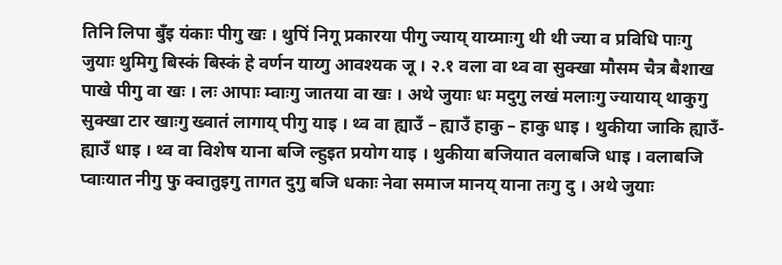तिनि लिपा बुँइ यंकाः पीगु खः । थुपिं निगू प्रकारया पीगु ज्याय् याय्माःगु थी थी ज्या व प्रविधि पाःगु जुयाः थुमिगु बिस्कं बिस्कं हे वर्णन याय्गु आवश्यक जू । २.१ वला वा थ्व वा सुक्खा मौसम चैत्र बैशाख पाखे पीगु वा खः । लः आपाः म्वाःगु जातया वा खः । अथे जुयाः धः मदुगु लखं मलाःगु ज्यायाय् थाकुगु सुक्खा टार खाःगु ख्वातं लागाय् पीगु याइ । थ्व वा ह्याउँ – ह्याउँ हाकु – हाकु धाइ । थुकीया जाकि ह्याउँ-ह्याउँ धाइ । थ्व वा विशेष याना बजि ल्हुइत प्रयोग याइ । थुकीया बजियात वलाबजि धाइ । वलाबजि प्वाःयात नीगु फु क्वातुइगु तागत दुगु बजि धकाः नेवा समाज मानय् याना तःगु दु । अथे जुयाः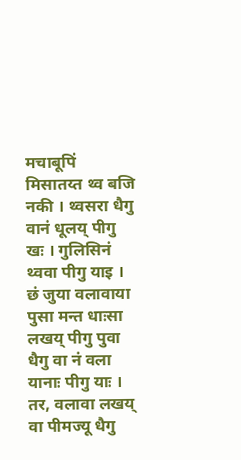मचाबूपिं मिसातय्त थ्व बजि नकी । थ्वसरा धैगु वानं धूलय् पीगु खः । गुलिसिनं थ्ववा पीगु याइ । छं जुया वलावाया पुसा मन्त धाःसा लखय् पीगु पुवा धैगु वा नं वला यानाः पीगु याः । तर, वलावा लखय् वा पीमज्यू धैगु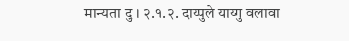मान्यता दु । २.१.२. दाय्पुले याय्गु वलावा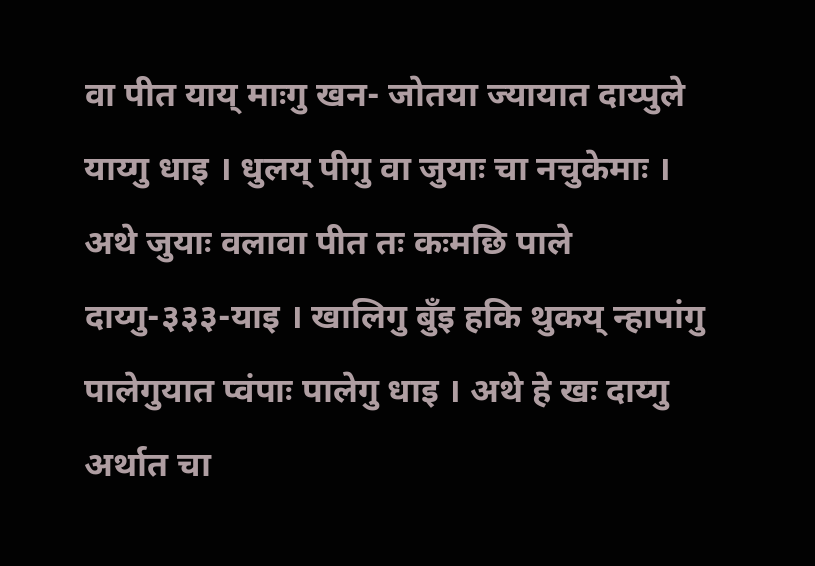वा पीत याय् माःगु खन- जोतया ज्यायात दाय्पुले याय्गु धाइ । धुलय् पीगु वा जुयाः चा नचुकेमाः । अथे जुयाः वलावा पीत तः कःमछि पाले दाय्गु-३३३-याइ । खालिगु बुँइ हकि थुकय् न्हापांगु पालेगुयात प्वंपाः पालेगु धाइ । अथे हे खः दाय्गु अर्थात चा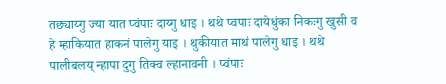तछ्याय्गु ज्या यात प्वंपाः दाय्गु धाइ । थथे प्वपाः दायेधुंका निकःगु खुसी व हे म्हाकियात हाकनं पालेगु याइ । थुकीयात माथं पालेगु धाइ । थथे पालीबलय् न्हापा दुगु तिक्व ल्हानावनी । प्वंपाः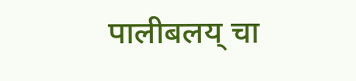पालीबलय् चा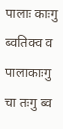पालाः काःगु ब्वतिक्व व पालाकाःगु चा तःगु ब्व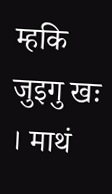म्हकि जुइगु खः । माथं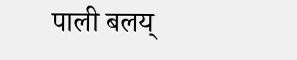पाली बलय्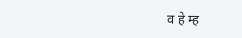व हे म्ह